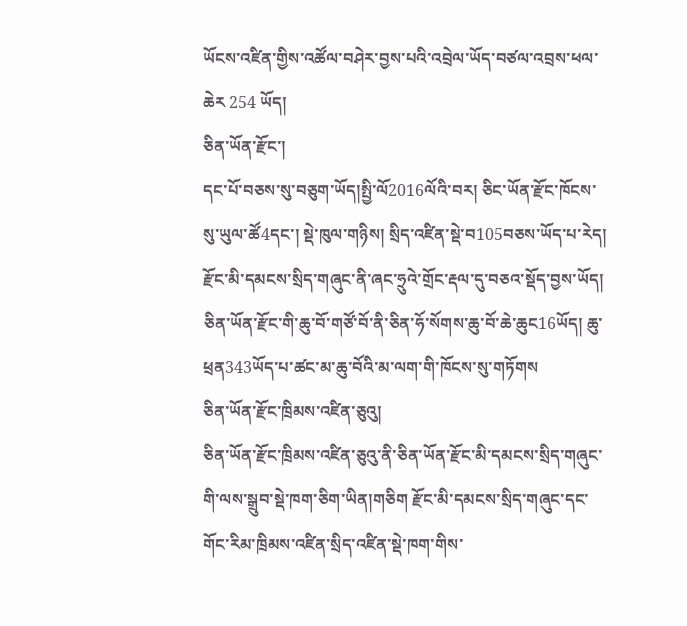ཡོངས་འཛིན་གྱིས་འཚོལ་བཤེར་བྱས་པའི་འབྲེལ་ཡོད་བཙལ་འབྲས་ཕལ་ཆེར 254 ཡོད།
ཅིན་ཡོན་རྫོང་།
དང་པོ་བཅས་སུ་བཅུག་ཡོད།སྤྱི་ལོ2016ལོའི་བར། ཅིང་ཡོན་རྫོང་ཁོངས་སུ་ཡུལ་ཚོ4དང་། སྡེ་ཁུལ་གཉིས། སྲིད་འཛིན་སྡེ་བ105བཅས་ཡོད་པ་རེད། རྫོང་མི་དམངས་སྲིད་གཞུང་ནི་ཞང་ཧྲུའེ་གྲོང་རྡལ་དུ་བཅའ་སྡོད་བྱས་ཡོད། ཅིན་ཡོན་རྫོང་གི་ཆུ་བོ་གཙོ་བོ་ནི་ཅིན་ཧོ་སོགས་ཆུ་བོ་ཆེ་ཆུང16ཡོད། ཆུ་ཕྲན343ཡོད་པ་ཚང་མ་ཆུ་བོའི་མ་ལག་གི་ཁོངས་སུ་གཏོགས
ཅིན་ཡོན་རྫོང་ཁྲིམས་འཛིན་ཅུའུ།
ཅིན་ཡོན་རྫོང་ཁྲིམས་འཛིན་ཅུའུ་ནི་ཅིན་ཡོན་རྫོང་མི་དམངས་སྲིད་གཞུང་གི་ལས་སྒྲུབ་སྡེ་ཁག་ཅིག་ཡིན།གཅིག རྫོང་མི་དམངས་སྲིད་གཞུང་དང་གོང་རིམ་ཁྲིམས་འཛིན་སྲིད་འཛིན་སྡེ་ཁག་གིས་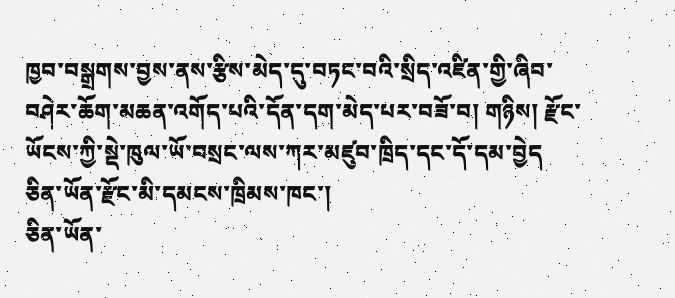ཁྱབ་བསྒྲགས་བྱས་ནས་རྩིས་མེད་དུ་བཏང་བའི་སྲིད་འཛིན་གྱི་ཞིབ་བཤེར་ཆོག་མཆན་འགོད་པའི་དོན་དག་མེད་པར་བཟོ་བ། གཉིས། རྫོང་ཡོངས་ཀྱི་སྡེ་ཁུལ་ཡོ་བསྲང་ལས་ཀར་མཛུབ་ཁྲིད་དང་དོ་དམ་བྱེད
ཅིན་ཡོན་རྫོང་མི་དམངས་ཁྲིམས་ཁང་།
ཅིན་ཡོན་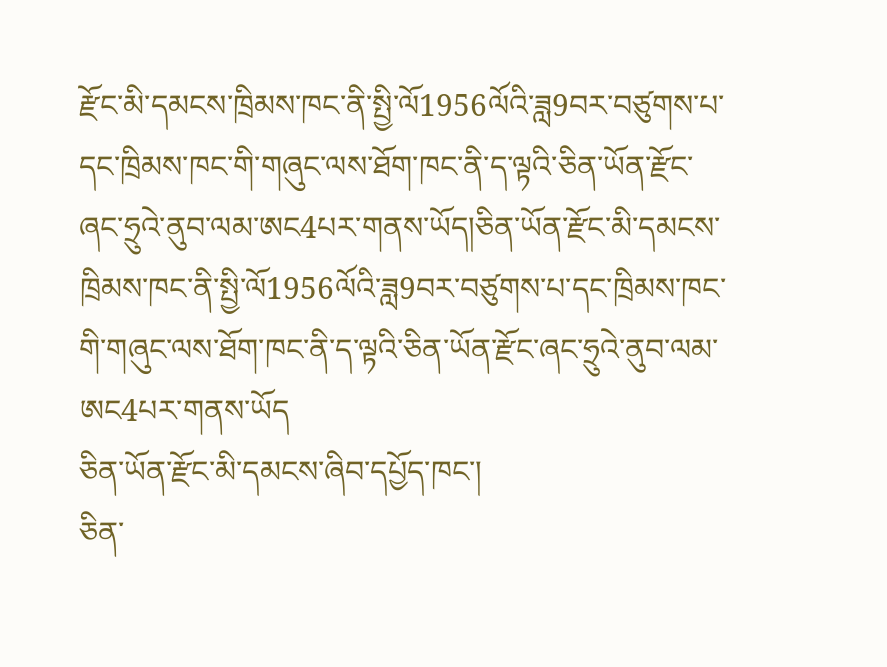རྫོང་མི་དམངས་ཁྲིམས་ཁང་ནི་སྤྱི་ལོ1956ལོའི་ཟླ9བར་བཙུགས་པ་དང་ཁྲིམས་ཁང་གི་གཞུང་ལས་ཐོག་ཁང་ནི་ད་ལྟའི་ཅིན་ཡོན་རྫོང་ཞང་ཧྲུའེ་ནུབ་ལམ་ཨང4པར་གནས་ཡོད།ཅིན་ཡོན་རྫོང་མི་དམངས་ཁྲིམས་ཁང་ནི་སྤྱི་ལོ1956ལོའི་ཟླ9བར་བཙུགས་པ་དང་ཁྲིམས་ཁང་གི་གཞུང་ལས་ཐོག་ཁང་ནི་ད་ལྟའི་ཅིན་ཡོན་རྫོང་ཞང་ཧྲུའེ་ནུབ་ལམ་ཨང4པར་གནས་ཡོད
ཅིན་ཡོན་རྫོང་མི་དམངས་ཞིབ་དཔྱོད་ཁང་།
ཅིན་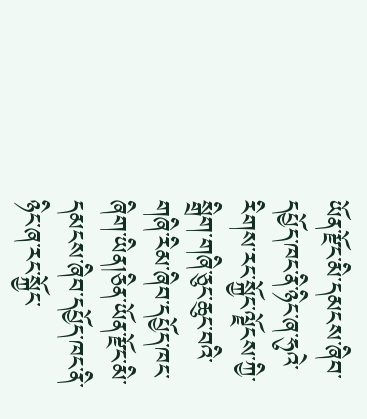ཡོན་རྫོང་མི་དམངས་ཞིབ་དཔྱོད་ཁང་ནི་ཉིང་ཞ་ཧུའེ་རིགས་རང་སྐྱོང་ལྗོངས་ཀྱི་སྒྲིག་གཞི་ཅུང་ཆུང་བའི་གཞི་རིམ་ཞིབ་དཔྱོད་ཁང་ཞིག་ཡིན།ཅིན་ཡོན་རྫོང་མི་དམངས་ཞིབ་དཔྱོད་ཁང་ནི་ཉིང་ཞ་རང་སྐྱོང་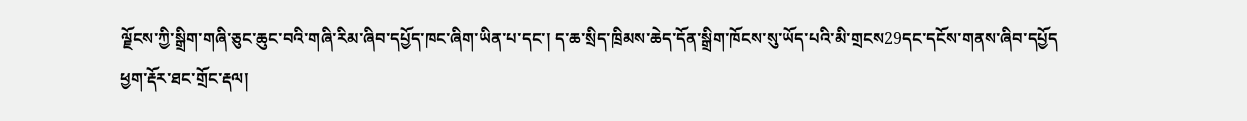ལྗོངས་ཀྱི་སྒྲིག་གཞི་ཅུང་ཆུང་བའི་གཞི་རིམ་ཞིབ་དཔྱོད་ཁང་ཞིག་ཡིན་པ་དང་། ད་ཆ་སྲིད་ཁྲིམས་ཆེད་དོན་སྒྲིག་ཁོངས་སུ་ཡོད་པའི་མི་གྲངས29དང་དངོས་གནས་ཞིབ་དཔྱོད
ཕྱག་རྡོར་ཐང་གྲོང་རྡལ།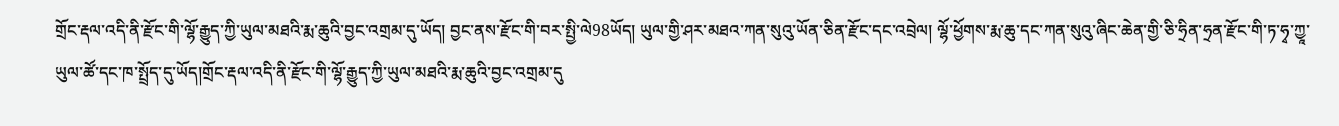གྲོང་རྡལ་འདི་ནི་རྫོང་གི་ལྷོ་རྒྱུད་ཀྱི་ཡུལ་མཐའི་རྨ་ཆུའི་བྱང་འགྲམ་དུ་ཡོད། བྱང་ནས་རྫོང་གི་བར་སྤྱི་ལེ98ཡོད། ཡུལ་གྱི་ཤར་མཐའ་ཀན་སུའུ་ཡོན་ཅིན་རྫོང་དང་འབྲེལ། ལྷོ་ཕྱོགས་རྨ་ཆུ་དང་ཀན་སུའུ་ཞིང་ཆེན་གྱི་ཅི་ཧྲིན་ཧྲན་རྫོང་གི་ཏ་ཧྭ་ཀྱཱ་ཡུལ་ཚོ་དང་ཁ་སྤྲོད་དུ་ཡོད།གྲོང་རྡལ་འདི་ནི་རྫོང་གི་ལྷོ་རྒྱུད་ཀྱི་ཡུལ་མཐའི་རྨ་ཆུའི་བྱང་འགྲམ་དུ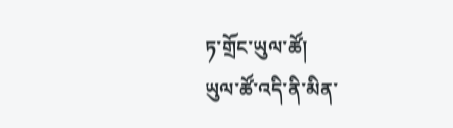ཏ་གྲོང་ཡུལ་ཚོ།
ཡུལ་ཚོ་འདི་ནི་མིན་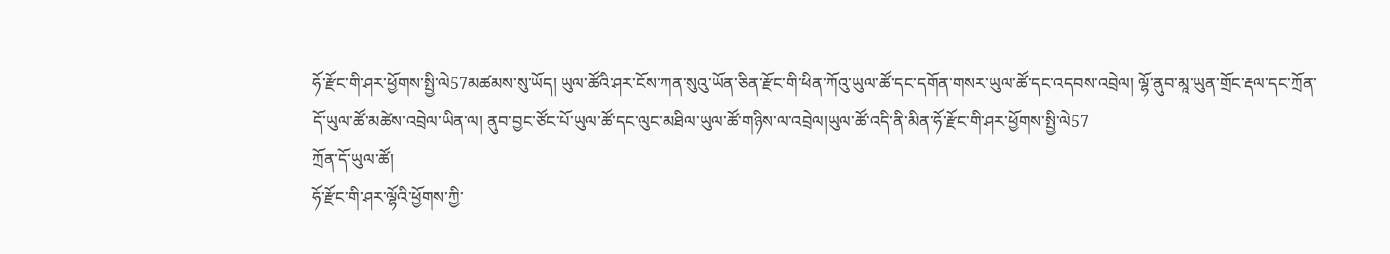ཧོ་རྫོང་གི་ཤར་ཕྱོགས་སྤྱི་ལེ57མཚམས་སུ་ཡོད། ཡུལ་ཚོའི་ཤར་ངོས་ཀན་སུའུ་ཡོན་ཅིན་རྫོང་གི་ཕིན་ཀོའུ་ཡུལ་ཚོ་དང་དགོན་གསར་ཡུལ་ཚོ་དང་འདབས་འབྲེལ། ལྷོ་ནུབ་མཱ་ཡུན་གྲོང་རྡལ་དང་ཀྲོན་དོ་ཡུལ་ཚོ་མཚེས་འབྲེལ་ཡིན་ལ། ནུབ་བྱང་ཙོང་པོ་ཡུལ་ཚོ་དང་ལུང་མཐིལ་ཡུལ་ཚོ་གཉིས་ལ་འབྲེལ།ཡུལ་ཚོ་འདི་ནི་མིན་ཧོ་རྫོང་གི་ཤར་ཕྱོགས་སྤྱི་ལེ57
ཀྲོན་དོ་ཡུལ་ཚོ།
ཧོ་རྫོང་གི་ཤར་ལྷོའི་ཕྱོགས་ཀྱི་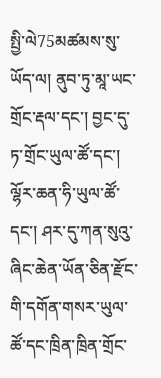སྤྱི་ལེ75མཚམས་སུ་ཡོད་ལ། ནུབ་ཏུ་མཱ་ཡང་གྲོང་རྡལ་དང་། བྱང་དུ་ཏ་གྲོང་ཡུལ་ཚོ་དང་། ལྷོར་ཆན་ཧི་ཡུལ་ཚོ་དང་། ཤར་དུ་ཀན་སུའུ་ཞིང་ཆེན་ཡོན་ཅིན་རྫོང་གི་དགོན་གསར་ཡུལ་ཚོ་དང་ཁྲིན་ཁྲིན་གྲོང་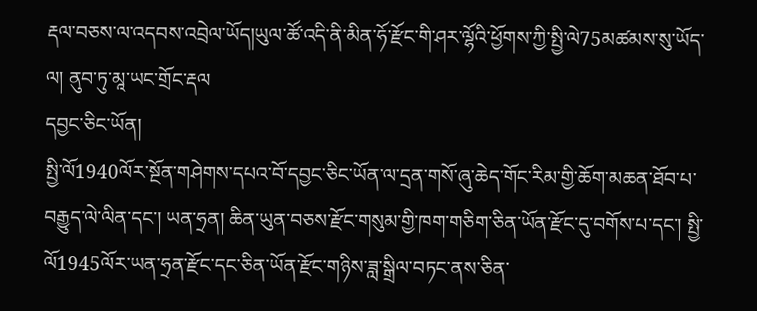རྡལ་བཅས་ལ་འདབས་འབྲེལ་ཡོད།ཡུལ་ཚོ་འདི་ནི་མིན་ཧོ་རྫོང་གི་ཤར་ལྷོའི་ཕྱོགས་ཀྱི་སྤྱི་ལེ75མཚམས་སུ་ཡོད་ལ། ནུབ་ཏུ་མཱ་ཡང་གྲོང་རྡལ
དབྱང་ཅིང་ཡོན།
སྤྱི་ལོ1940ལོར་སྔོན་གཤེགས་དཔའ་བོ་དབྱང་ཅིང་ཡོན་ལ་དྲན་གསོ་ཞུ་ཆེད་གོང་རིམ་གྱི་ཆོག་མཆན་ཐོབ་པ་བརྒྱུད་ལེ་ལིན་དང་། ཡན་ཧྲན། ཆིན་ཡུན་བཅས་རྫོང་གསུམ་གྱི་ཁག་གཅིག་ཅིན་ཡོན་རྫོང་དུ་བགོས་པ་དང་། སྤྱི་ལོ1945ལོར་ཡན་ཧྲན་རྫོང་དང་ཅིན་ཡོན་རྫོང་གཉིས་ཟླ་སྒྲིལ་བཏང་ནས་ཅིན་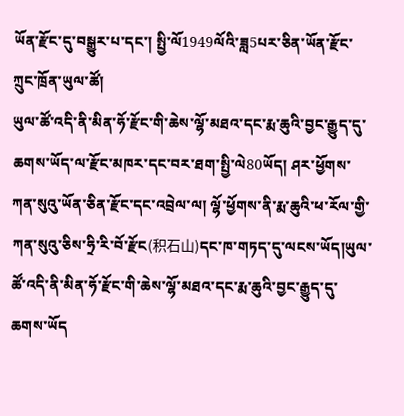ཡོན་རྫོང་དུ་བསྒྱུར་པ་དང་། སྤྱི་ལོ1949ལོའི་ཟླ5པར་ཅིན་ཡོན་རྫོང་
ཀྲུང་ཁྲོན་ཡུལ་ཚོ།
ཡུལ་ཚོ་འདི་ནི་མིན་ཧོ་རྫོང་གི་ཆེས་ལྷོ་མཐའ་དང་རྨ་ཆུའི་བྱང་རྒྱུད་དུ་ཆགས་ཡོད་ལ་རྫོང་མཁར་དང་བར་ཐག་སྤྱི་ལེ80ཡོད། ཤར་ཕྱོགས་ཀན་སུའུ་ཡོན་ཅིན་རྫོང་དང་འབྲེལ་ལ། ལྷོ་ཕྱོགས་ནི་རྨ་ཆུའི་ཕ་རོལ་གྱི་ཀན་སུའུ་ཅིས་ཧྲི་རི་བོ་རྫོང(积石山)དང་ཁ་གཏད་དུ་ལངས་ཡོད།ཡུལ་ཚོ་འདི་ནི་མིན་ཧོ་རྫོང་གི་ཆེས་ལྷོ་མཐའ་དང་རྨ་ཆུའི་བྱང་རྒྱུད་དུ་ཆགས་ཡོད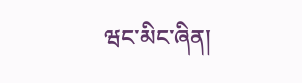ཝང་མིང་ཞིན།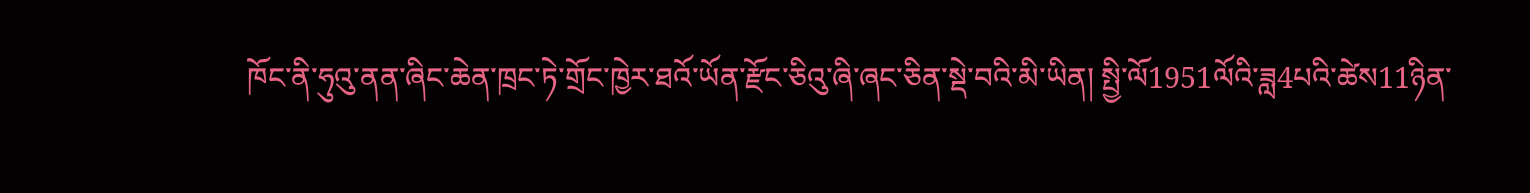ཁོང་ནི་ཧུའུ་ནན་ཞིང་ཆེན་ཁྲང་ཏེ་གྲོང་ཁྱེར་ཐའོ་ཡོན་རྫོང་ཅིའུ་ཞི་ཞང་ཅིན་སྡེ་བའི་མི་ཡིན། སྤྱི་ལོ1951ལོའི་ཟླ4པའི་ཚེས11ཉིན་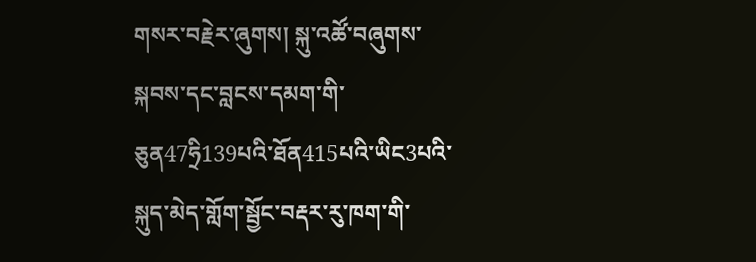གསར་བརྗེར་ཞུགས། སྐུ་འཚོ་བཞུགས་སྐབས་དང་བླངས་དམག་གི་ཅུན47ཧྲི139པའི་ཐོན415པའི་ཡིང3པའི་སྐུད་མེད་གློག་སྦྱོང་བརྡར་རུ་ཁག་གི་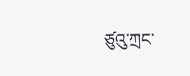ཙུའུ་ཀྲང་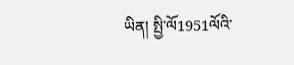ཡིན། སྤྱི་ལོ1951ལོའི་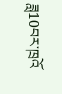ཟླ10བར་ཁྲའོ